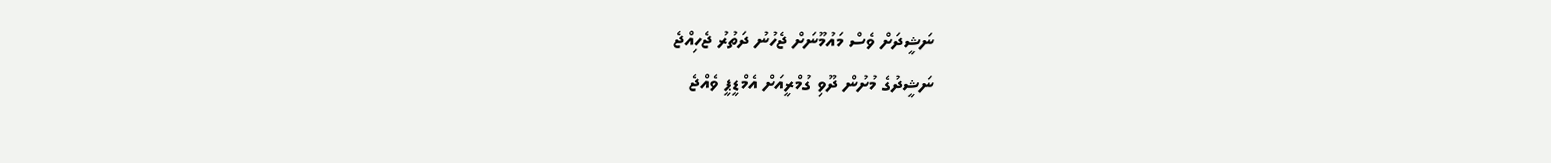ނަޝީދަށް ވެސް މައުމޫނަށް ޖެހުނު ދަތުރު ޖެހިއްޖެ
ނަޝީދުގެ މުށުން ދޫވި ގުމްރީއަށް އެމްޑީޕީ ވެއްޖެ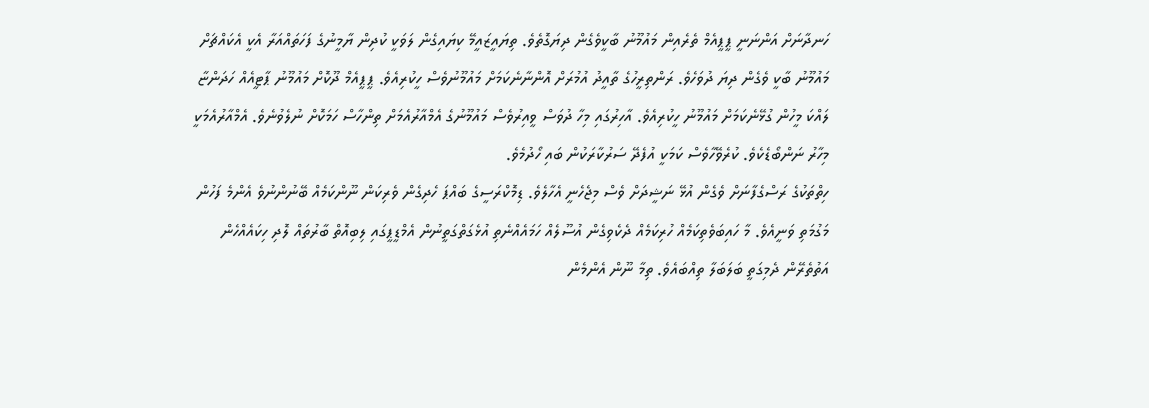ހަނދާނަށް އަންނަނީ ޕީޕީއެމް ތެރެއިން މައުމޫނު ބާކީވެގެން ދިޔަގޮތެވެ. ތިޔައީޒައީމޭ ކިޔައިގެން ލަވަކީ ކުދިން ޔާމީނުގެ ފަހަތައްއަރާ އެކީ އެކައްޗަށް މައުމޫނު ބާކީ ވެގެން ދިޔަ ދުވަހެވެ. ރަންތިރީހުގެ ތާއީދު އުމުރަށް އޮންނާނެކަމަށް މައުމޫނުވެސް ހީކުރިއެވެ. ޕީޕީއެމް ދޫކޮށް މައުމޫނު ޕާޓީއެއް ހަދަންޏާ ލައްކަ މީހުން ގުޅޭނެކަމަށް މައުމޫނު ހީކުރިއެވެ. އާހިރުގައި މިހާ ދުވަސް ވީއިރުވެސް މައުމޫނުގެ އެމްއާރުއެމަށް ތިންހާސް ހަމަކޮށް ނުލެވުނެވެ. އެމްއާރުއެމަކީ މިހާރު ނަންބޯޑެކެވެ. ކުރެވޭހާވެސް ކަމަކީ އުފެދޭ ސަރުކާރަކުން ބައި ހޯދުމެވެ.
ހިތްތަކުގެ ރަސްގެފާނަށް ވެގެން އުޅޭ ނަޝީދަށް ވެސް މިޖެހެނީ އެހާލެވެ. ޑިމޮކްރަސީގެ ބައްޕަ ހެދިގެން ވެރިކަން ނޫންކަމެއް ބޭނުންނުވެ އެންމެ ފަހުން މަގުމަތި ވަނީއެވެ. މާ ހައިބަވެތިކަމެއް ހުރިކަމެއް ދެކެވިގެން އުސޫލެއް ހަމައެއްނެތި އުޅެގަތްގަތީނުން އެމްޑީޕީގައި ލިބިއޮތް ބާރުތައް ލޮދި ހިކައެއްހެން އަތުތެރޭން ދެމިގަތީ ބަލަބަލާ ތިއްބައެވެ. ތިމާ ނޫން އެންމެން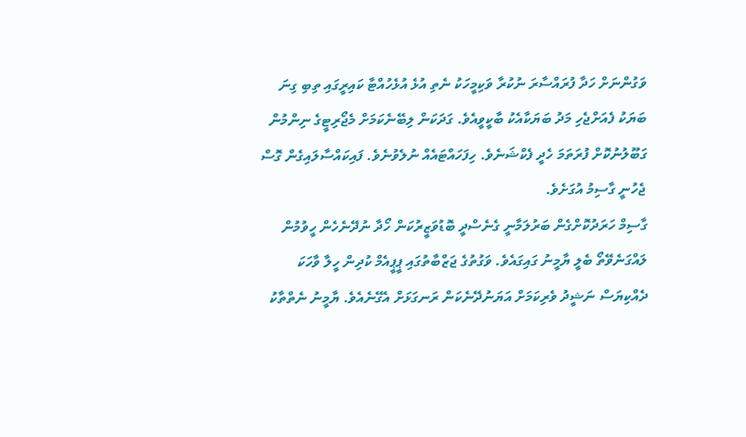ވަގުންނަށް ހަދާ ފުރައްސާރަ ނުކުރާ ވަކިމީހަކު ނެތި އުޅެ އުޅެހުއްޓާ ކައިރީގައި ތިބި ގިނަ ބަޔަކު ފެއަށްޖެހި މަދު ބަޔަކާއެކު ބާކީވީއެވެ. ގަދަކަން ލިބޭނެކަމަށް މެޖޯރިޓީގެ ނިންމުން ގަބޫލުނުކޮށް ފުރަތަމަ ހެދީ ފެކްޝަނެވެ. ހިފަހައްޓައެއް ނުލެވުނެވެ. ފައިކައްސާލައިގެން ގޮސް ޖެހުނީ ގާސިމު އުގަށެވެ.
ގާސިމް ހަރަދުކޮށްގެން ބަރުލަމާނީ ގެނެސްދީ ބޮޑުވަޒީރުކަން ހޯދާ ނުދޭނެހެން ހީވުމުން ލައްގަނެވޭތޯ ބެލީ ޔާމީނު ގައިގައެވެ. ވަގުތުގެ ޖަޒްބާތުގައި ޕީޕީއެމް ކުދިން ހީލާ ވާހަކަ ދެއްކިޔަސް ނަޝީދު ވެރިކަމަށް އަޔަނުދޭނެކަން ރަނގަޅަށް އެގޭނެއެވެ. ޔާމީނު ނެތްތާކު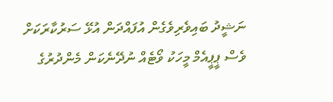ނަޝީދު ބައިވެރިވެގެން އުފައްދަން އުޅޭ ސަރުކާރަކަށް ވެސް ޕީޕީއެމް މީހަކު ވޯޓެއް ނުދޭނެކަން މެންދުރުގެ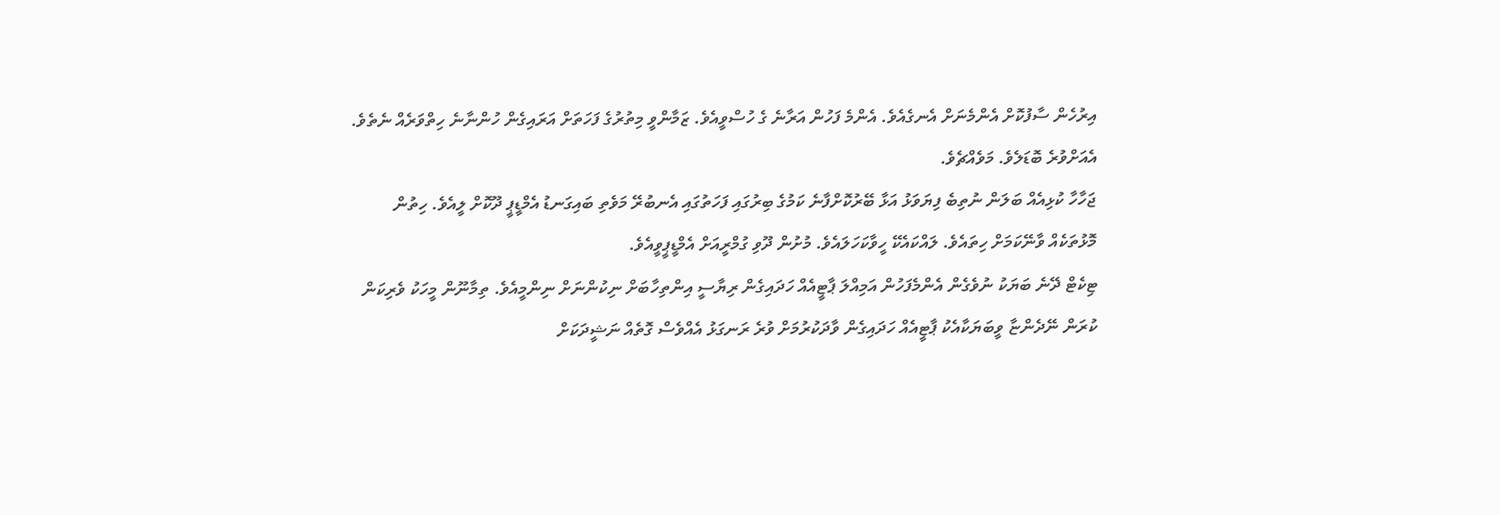އިރުހެން ސާފުކޮށް އެންމެނަށް އެނގެއެވެ. އެންމެ ފަހުން އަރާނެ ގެ ހުސްވީއެވެ. ޒަމާންވީ މިތުރުގެ ފަހަތަށް އަރައިގެން ހުންނާނެ ހިތްވަރެއް ނެތެވެ. އެއަށްވުރެ ބޮޑަލެވެ. މަވެއްޗެވެ.
ޖަހާހާ ކުޅިއެއް ބަލަން ނުތިބެ ފިޔަވަޅު އަޅާ ބޭރުކޮށްފާނެ ކަމުގެ ބިރުގައި ފަހަތުގައި އެނބުރޭ މަވެތި ބައިގަނޑު އެމްޑީޕީ ދޫކޮށް ލީއެވެ. ހިތުން މޮޅުތަކެއް ވާނޭކަމަށް ހިތައެވެ. ލައްކައެކޭ ހީވާކަހަލައެވެ. މުށުން ދޫވި ގުމްރީއަށް އެމްޑީޕީވީއެވެ.
ޓިކެޓް ދޭނެ ބަޔަކު ނުވެގެން އެންމެފަހުން އަމިއްލަ ޕާޓީއެއް ހަދައިގެން ރިޔާސީ އިންތިހާބަށް ނިކުންނަށް ނިންމީއެވެ. ތިމާނޫން މީހަކު ވެރިކަން ކުރަން ނޭދެންޏާ ވީބަޔަކާއެކު ޕާޓީއެއް ހަދައިގެން ވާދަކުރުމަށް ވުރެ ރަނގަޅު އެއްވެސް ގޮތެއް ނަޝީދަކަށް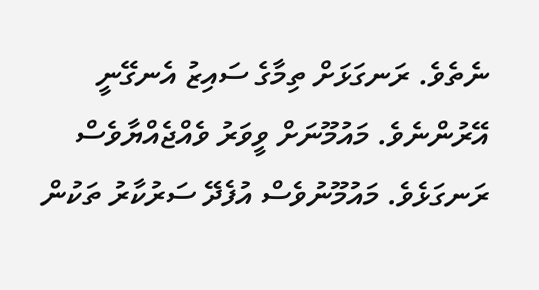ނެތެވެ. ރަނގަޅަށް ތިމާގެ ސައިޒު އެނގޭނީ އޭރުންނެވެ. މައުމޫނަށް ވީވަރު ވެއްޖެއްޔާވެސް ރަނގަޅެވެ. މައުމޫނުވެސް އުފެދޭ ސަރުކާރު ތަކުން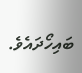ބައިހޯދައެވެ.